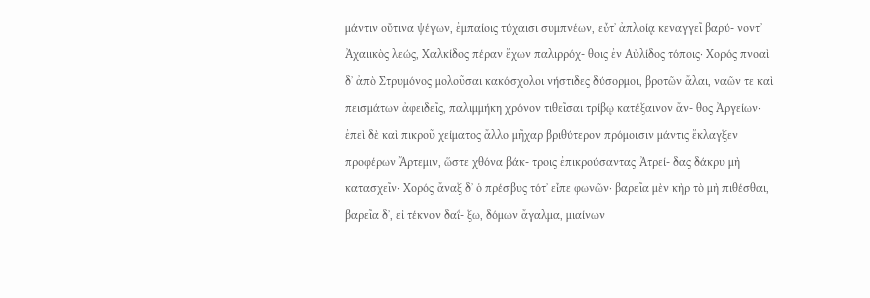μάντιν οὔτινα ψέγων, ἐμπαίοις τύχαισι συμπνέων, εὖτʼ ἀπλοίᾳ κεναγγεῖ βαρύ- νοντʼ Ἀχαιικὸς λεώς, Χαλκίδος πέραν ἔχων παλιρρόχ- θοις ἐν Αὐλίδος τόποις· Χορός πνοαὶ δʼ ἀπὸ Στρυμόνος μολοῦσαι κακόσχολοι νήστιδες δύσορμοι, βροτῶν ἄλαι, ναῶν τε καὶ πεισμάτων ἀφειδεῖς, παλιμμήκη χρόνον τιθεῖσαι τρίβῳ κατέξαινον ἄν- θος Ἀργείων· ἐπεὶ δὲ καὶ πικροῦ χείματος ἄλλο μῆχαρ βριθύτερον πρόμοισιν μάντις ἔκλαγξεν προφέρων Ἄρτεμιν, ὥστε χθόνα βάκ- τροις ἐπικρούσαντας Ἀτρεί- δας δάκρυ μὴ κατασχεῖν· Χορός ἄναξ δʼ ὁ πρέσβυς τότʼ εἶπε φωνῶν· βαρεῖα μὲν κὴρ τὸ μὴ πιθέσθαι, βαρεῖα δʼ, εἰ τέκνον δαΐ- ξω, δόμων ἄγαλμα, μιαίνων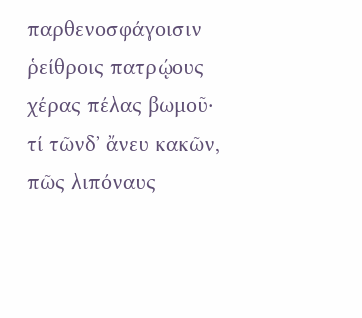παρθενοσφάγοισιν ῥείθροις πατρῴους χέρας πέλας βωμοῦ· τί τῶνδʼ ἄνευ κακῶν, πῶς λιπόναυς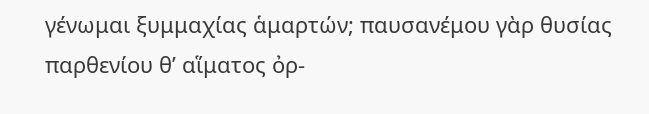γένωμαι ξυμμαχίας ἁμαρτών; παυσανέμου γὰρ θυσίας παρθενίου θʼ αἵματος ὀρ-